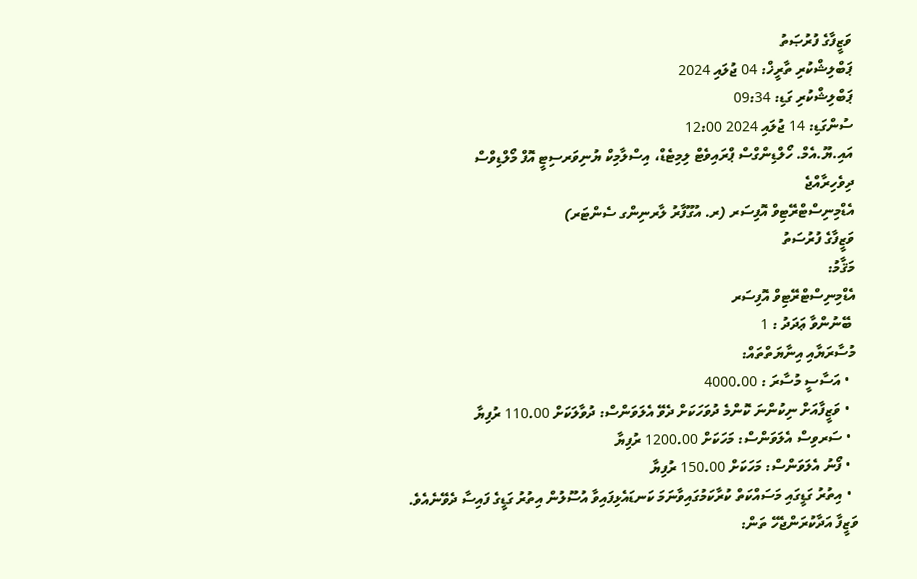ވަޒީފާގެ ފުރުޞަތު
ޕަބްލިޝްކުރި ތާރީޚް: 04 ޖުލައި 2024
ޕަބްލިޝްކުރި ގަޑި: 09:34
ސުންގަޑި: 14 ޖުލައި 2024 12:00
އައި.ޔޫ.އެމް. ހޯލްޑިންގްސް ޕްރައިވެޓް ލިމިޓެޑް، އިސްލާމިކް ޔުނިވަރސިޓީ އޮފް މޯލްޑިވްސް
ދިވެހިރާއްޖެ
އެޑްމިނިސްޓްރޭޓިވް އޮފިސަރ (ރ. އުގޫފާރު ލާރނިންގ ސެންޓަރ)
ވަޒީފާގެ ފުރުސަތު
މަޤާމު:
އެޑްމިނިސްޓްރޭޓިވް އޮފިސަރ
 ބޭނުންވާ ޢަދަދު : 1
މުސާރަޔާއި އިނާޔަތްތައް:
  • އަސާސީ މުސާރަ : 4000.00
  • ވަޒީފާއަށް ނިކުންނަ ކޮންމެ ދުވަހަކަށް ދެވޭ އެލަވަންސް: ދުވާލަކަށް 110.00 ރުފިޔާ
  • ސަރވިސް އެލަވަންސް: މަހަކަށް 1200.00 ރުފިޔާ
  • ފޯނު އެލަވަންސް: މަހަކަށް 150.00 ރުފިޔާ
  • އިތުރު ގަޑީގައި މަސައްކަތް ކުރާކަމުގައިވާނަމަ ކަނޑައެޅިފައިވާ އުސޫލުން އިތުރު ގަޑީގެ ފައިސާ ދެވޭނެއެވެ.
ވަޒީފާ އަދާކުރަންޖެހޭ ތަން: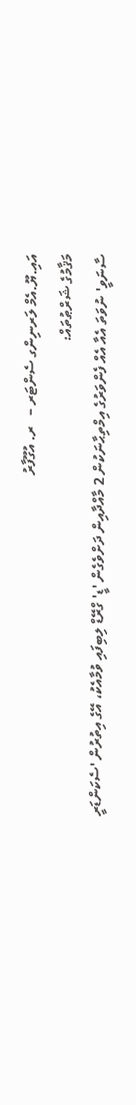އައި.ޔޫ.އެމް ލަރނިންގ ސެންޓަރ –   ރ. އުގޫފާރު
މަޤާމުގެ ޝަރްޠުތައް:
ސާނަވީ' ނުވަތަ އެއާ އެއް ފެންވަރުގެ އިމްތިޙާނަކުން 2 މާއްދާއިން ދަށްވެގެން 'ޑީ' ގްރޭޑް ލިބިފައި ވުމާއެކު، އޭގެ އިތުރުން 'ސެކަންޑަރީ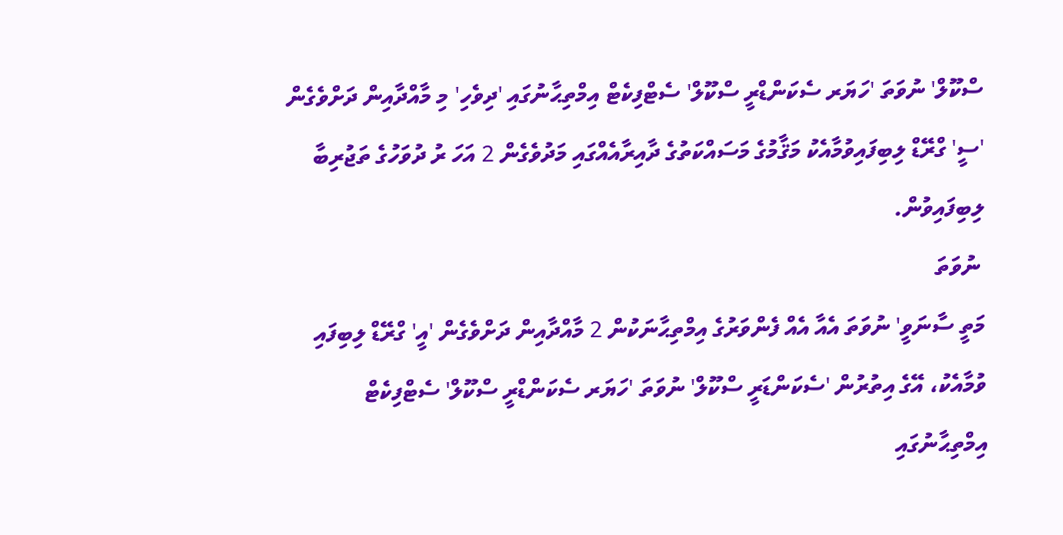ސްކޫލް' ނުވަތަ 'ހަޔަރ ސެކަންޑްރީ ސްކޫލް' ސެޓްފިކެޓް އިމްތިޙާނުގައި 'ދިވެހި' މި މާއްދާއިން ދަށްވެގެން 'ސީ' ގްރޭޑް ލިބިފައިވުމާއެކު މަޤާމުގެ މަސައްކަތުގެ ދާއިރާއެއްގައި މަދުވެގެން 2 އަހަ ރު ދުވަހުގެ ތަޖުރިބާ ލިބިފައިވުން.
 ނުވަތަ
މަތީ ސާނަވީ' ނުވަތަ އެއާ އެއް ފެންވަރުގެ އިމްތިޙާނަކުން 2 މާއްދާއިން ދަށްވެގެން 'އީ' ގްރޭޑް ލިބިފައި ވުމާއެކު، އޭގެ އިތުރުން 'ސެކަންޑަރީ ސްކޫލް' ނުވަތަ 'ހަޔަރ ސެކަންޑްރީ ސްކޫލް' ސެޓްފިކެޓް އިމްތިޙާނުގައި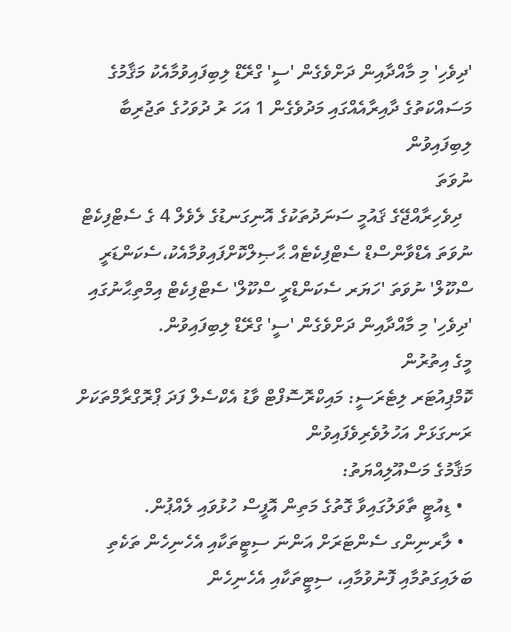'ދިވެހި' މި މާއްދާއިން ދަށްވެގެން 'ސީ' ގްރޭޑް ލިބިފައިވުމާއެކު މަޤާމުގެ މަސައްކަތުގެ ދާއިރާއެއްގައި މަދުވެގެން 1 އަހަ ރު ދުވަހުގެ ތަޖުރިބާ ލިބިފައިވުން
ނުވަތަ
  ދިވެހިރާއްޖޭގެ ޤައުމީ ސަނަދުތަކުގެ އޮނިގަނޑުގެ ލެވެލް 4 ގެ ސެޓްފިކެޓް  ނުވަތަ އެޑްވާންސްޑް ސެޓްފިކެޓެއް ޙާޞިލްކޮށްފައިވުމާއެކު،ސެކަންޑަރީ ސްކޫލް' ނުވަތަ 'ހަޔަރ ސެކަންޑްރީ ސްކޫލް' ސެޓްފިކެޓް އިމްތިޙާނުގައި 'ދިވެހި' މި މާއްދާއިން ދަށްވެގެން 'ސީ' ގްރޭޑް ލިބިފައިވުން.
މީގެ އިތުރުން
ކޮމްޕިއުޓަރ ލިޓެރަސީ: މައިކްރޮސޮފްޓް ވާޑު އެކްސެލް ފަދަ ޕްރޮގްރާމްތަކަށް ރަނގަޅަށް އަހުލުވެރިވެފައިވުން
މަޤާމުގެ މަސްއޫލިއްޔަތު:
  • ޑިއުޓީ ތާވަލުގައިވާ ގޮތުގެ މަތިން އޮފީސް ހުޅުވައި ލެއްޕުން.
  • ލާރނިންގ ސެންޓަރަށް އަންނަ ސިޓީތަކާއި އެހެނިހެން ތަކެތި ބަލައިގަތުމާއި ފޮނުވުމާއި، ސިޓީތަކާއި އެހެނިހެން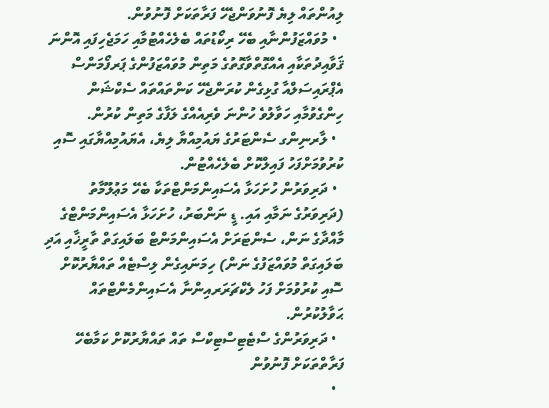ލިއުންތައް ލިޔެ ފޮނުވަންޖެހޭ ފަރާތަކަށް ފޮނުވުން.
  • މުވައްޒަފުންނާއި ބެހޭ ރިކޯޑުތައް ބެލެހެއްޓުމާއި ހަމަޖެހިފައި އޮންނަ ޤަވާއިދުތަކާއި އެއްގޮތްވާގޮތުގެ މަތިން މުވައްޒަފުންގެ ޕަރފޯމަންސް އެޕްރައިސަލްއާ ގުޅިގެން ކުރަންޖެހޭ ކަންތައްތައް ސެކްޝަން ހިންގެވުމާއި ހަވާލުވެ ހުންނަ ވެރިއެއްގެ ލަފާގެ މަތިން ކުރުން.
  • ލާރނިންގ ސެންޓަރުގެ ޔައުމިއްޔާ ލިޔެ، އެޔައުމިއްޔާގައި ސޮއި ކުރުވުމަށްފަހު ފައިލްކޮށް ބެލެހެއްޓުން.
  • ދަރިވަރުން ހުށަހަޅާ އެސައިންމަންޓްތަކާ ބެހޭ މަޢުލޫމާތު (ދަރިވަރުގެ ނަމާއި އައި. ޑީ ނަންބަރު، ހުށަހަޅާ އެސައިންމަންޓްގެ މާއްދާގެ ނަން، ސެންޓަރަށް އެސައިންމަންޓް ބަލައިގަތް ތާރީޚާއި އަދި ބަލައިގަތް މުވައްޒަފުގެ ނަން) ހިމަނައިގެން ލިސްޓެއް ތައްޔާރުކޮށް ސޮއި ކުރުވުމަށް ފަހު ލެކްޗަރަރއިންނާ އެސައިންމެންޓްތައް ޙަވާލުކުރުން.
  • ދަރިވަރުންގެ ސްޓެޓިސްޓިކްސް ތައް ތައްޔާރުކޮށް ކަމާބެހޭ ފަރާތްތަކަށް ފޮނުވުން
  •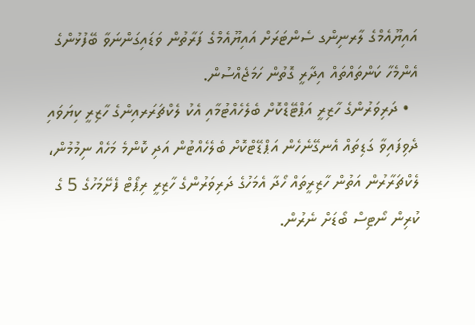އައިޔޫއެމްގެ ލާރނިންގ ސެންޓަރަށް އައިޔޫއެމްގެ ފަރާތުން ވަޑައިގަންނަވާ ބޭފުޅުންގެ އެންމެހާ ކަންތައްތައް އިދާރީ ގޮތުން ހަމަޖެއްސުން.
  • ދަރިވަރުންގެ ހާޒިރީ އަޕްޓޭޑްކޮށް ބެލެހެއްޓުމާއި އެކު ލެކްޗަރަރއިންގެ ހާޒިރީ ކިޔަވައި ދެވިފައިވާ ގަޑިތައް އެނގޭނެހެން އަޕްޑޭޓްކޮށް ބެލެހެއްޓުން އަދި ކޮންމެ މަހެއް ނިމުމުން، ލެކްޗަރާރުން އަތުން ހާޒިރީތައް ހޯދާ އެމަހުގެ ދަރިވަރުންގެ ހާޒިރީ ރިޕޯޓް ފެށޭމަހުގެ 5 ގެ ކުރިން ނޯޓިސް ބޯޑަށް ނެރުން.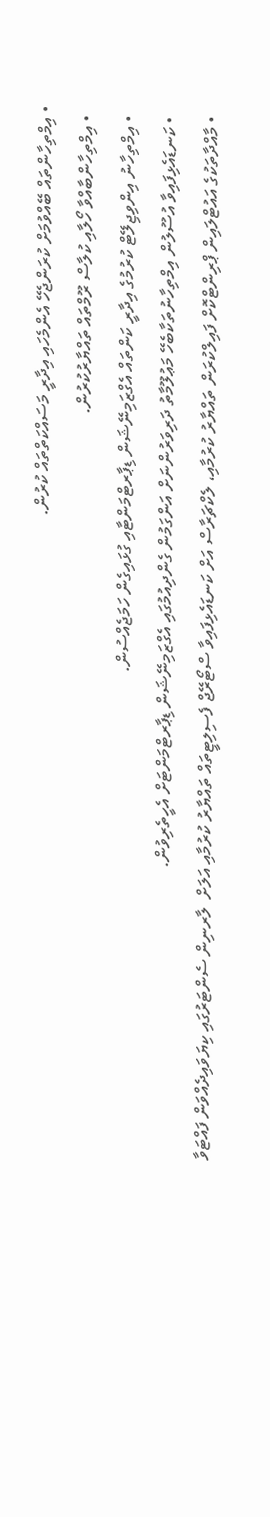• އިމްތިހާންތައް ބޭއްވުމަށް ކުރަންޖެހޭ އެންމެހައި އިދާރީ މަސައްކަތްތައް ކުރުން.
  • އިމްތިހާންބާއްވާ ހޯލާއި ކުލާސް ރޫމްތައް ތައްޔާރުކުރުން.
  • އިމްތިހާނު އިންވިޖިލޭޓް ކުރުމުގެ އިދާރީ ކަންތައް އެގްޒަމިނޭޝަން ޑިޕާރޓްމަންޓާއި ގުޅައިގެން ހަމަޖެއްސުން.
  • ކަނޑައެޅިފައިވާ އުސޫލުން އިމްތިހާނުތަކާބެހޭ މަޢުލޫމާތު ދަރިވަރުންނަށް އަންގަމުން ގެންދިއުމުގައި އެގްޒަމިނޭޝަން ޑިޕާރޓްމަންޓަށް އެހީތެރިވުން.
  • މާއްދާތަކުގެ އައުޓްލައިން ޕްރިންޓްކޮށް ފައިލްކުރަން ތައްޔާރު ކުރުމާއި، ލެކްޗަރާސް އަށް ކަނޑައެޅިފައިވާ ސްޓޯރޭޖް ފެސިލިޓީތައް ތައްޔާރު ކުރުމާއި އަލަށް  ލާރނިން ސެންޓަރުގައި ކިޔަވައިދެއްވަން ފައްޓަވާ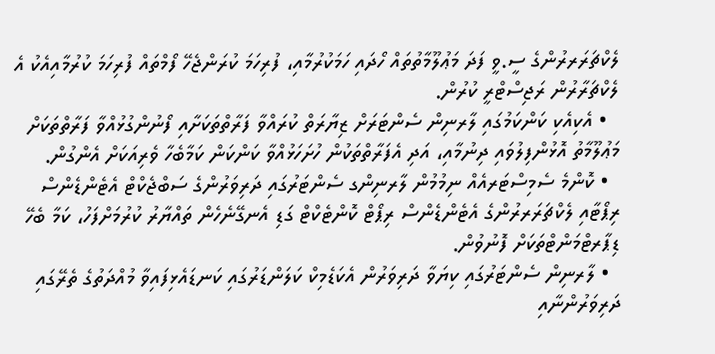ލެކްޗަރަރރުންގެ ސީ.ވީ ފަދަ މަޢުލޫމާތުތައް ހޯދައި ހަމަކުރުމާއި، ފުރިހަމަ ކުރަންޖެހޭ ފޯމްތައް ފުރިހަމަ ކުރުމާއިއެކު އެ ލެކްޗަރާރުން ރަޖިސްޓްރީ ކުރުން.
  • އެކިއެކި ކަންކަމުގައި ލާރނިން ސެންޓަރަށް ޒިޔާރަތް ކުރައްވާ ފަރާތްތަކަށާއި ފޯނުންގުޅުއްވާ ފަރާތްތަކަށް މަޢުލޫމާތު އޮޅުންފިލުވައި ދިނުމާއި، އަދި އެފަރާތްތަކުން ހުށަހަޅުއްވާ ކަންކަން ކަމާބެހާ ވެރިއަކަށް އެންގުން.
  • ކޮންމެ ސެމިސްޓަރއެއް ނިމުމުން ލާރނިންގ ސެންޓަރުގައި ދަރިވަރުންގެ ސަބްޖެކްޓް އެޓެންޑެންސް ރިޕޯޓާއި ލެކްޗަރަރރުންގެ އެޓެންޑެންސް ރިޕޯޓް ކޮންޓެކްޓް ގަޑި އެނގޭނެހެން ތައްޔާރު ކުރުމަށްފަހު، ކަމާ ބެހޭ ޑިޕާރޓްމަންޓްތަކަށް ފޮނުވުން.
  • ލާރނިން ސެންޓަރުގައި ކިޔަވާ ދަރިވަރުން އެކަޑެމިކް ކަލަންޑަރުގައި ކަނޑައެޅިފައިވާ މުއްދަތުގެ ތެރޭގައި ދަރިވަރުންނާއި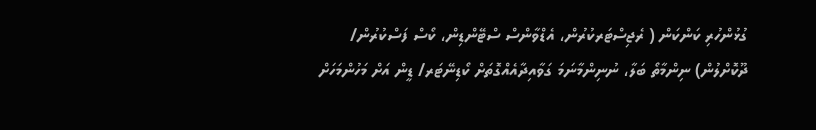ގުޅުންހުރި ކަންކަން ( ރެޖިސްޓަރކުރުން، އެޑްވާންސް ސްޓޭންޑިން، ކޯސް ފަސްކުރުން/ ދޫކޮށްލުން) ނިންމާތޯ ބަލާ، ނުނިންމާނަމަ ގަވާއިދާއެއްގޮތަށް ކޯޑިނޭޓަރ/ ޑީން އަށް މަހުންމަހަށް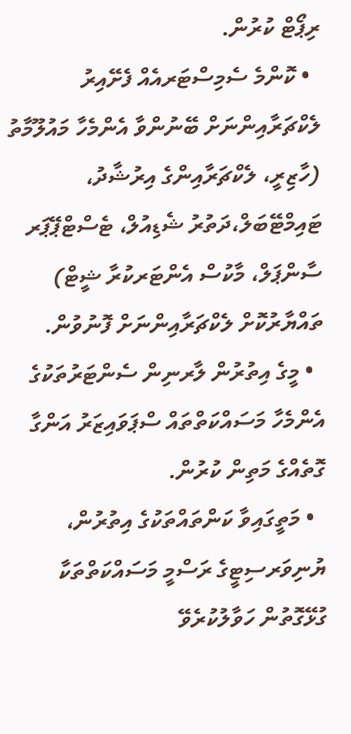ރިޕޯޓް ކުރުން.
  • ކޮންމެ ސެމިސްޓަރއެއް ފެށޭއިރު ލެކްޗަރާއިންނަށް ބޭނުންވާ އެންމެހާ މައުލޫމާތު (ހާޒިރީ، ލެކްޗަރާއިންގެ އިރުޝާދު، ޓައިމްޓޭބަލް،ދަތުރު ޝެޑިއުލް، ޓެސްޓްޕޭޕަރ ސާންޕަލް، މާކުސް އެންޓަރކުރާ ޝީޓް) ތައްޔާރުކޮށް ލެކްޗަރާއިންނަށް ފޮނުވުން.
  • މީގެ އިތުރުން ލާރނިން ސެންޓަރުތަކުގެ އެންމެހާ މަސައްކަތްތައް ސްޕަވައިޒަރު އަންގާ ގޮތެއްގެ މަތިން ކުރުން.
  • މަތީގައިވާ ކަންތައްތަކުގެ އިތުރުން، ޔުނިވަރސިޓީގެ ރަސްމީ މަސައްކަތްތަކާ ގުޅޭގޮތުން ހަވާލުކުރެވޭ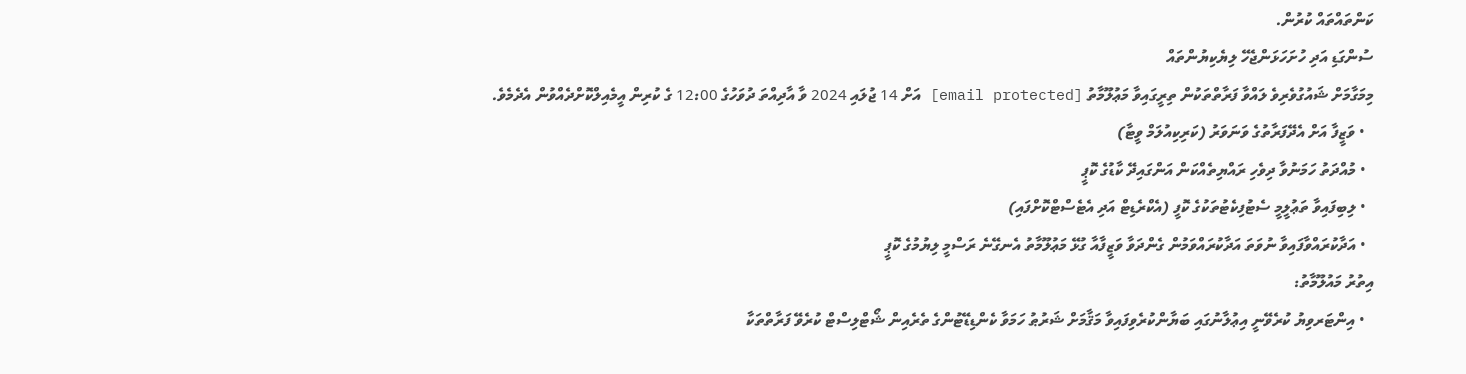ކަންތައްތައް ކުރުން.
ސުންގަޑި އަދި ހުށަހަޅަންޖެހޭ ލިޔެކިޔުންތައް
މިމަގާމަށް ޝައުގުވެރިވެ ލައްވާ ފަރާތްތަކުން ތިރީގައިވާ މަޢުލޫމާތު [email protected] އަށް 14 ޖުލައި 2024 ވާ އާދިއްތަ ދުވަހުގެ 12:00 ގެ ކުރިން އީމެއިލްކޮށްދެއްވުން އެދެމެވެ.
  • ވަޒީފާ އަށް އެދޭފަރާތުގެ ވަނަވަރު (ކަރިކިއުލަމް ވީޓާ)
  • މުއްދަތު ހަމަނުވާ ދިވެހި ރައްޔިތެއްކަން އަންގައިދޭ ކާޑުގެ ކޮޕީ
  • ލިބިފައިވާ ތަޢުލީމީ ސެޓުފިކެޓުތަކުގެ ކޮފީ (އެކްރެޑިޓް އަދި އެޓެސްޓްކޮށްފައި)
  • އަދާކުރައްވާފައިވާ ނުވަތަ އަދާކުރައްވަމުން ގެންދަވާ ވަޒީފާއާ ގުޅޭ މަޢުލޫމާތު އެނގޭނެ ރަސްމީ ލިޔުމުގެ ކޮޕީ
އިތުރު މައުލޫމާތު:
  • އިންޓަރވިޔު ކުރެވޭނީ އިޢުލާނުގައި ބަޔާންކުރެވިފައިވާ މަޤާމަށް ޝަރުޠު ހަމަވާ ކެންޑިޑޭޓުންގެ ތެރެއިން ޝޯޓްލިސްޓް ކުރެވޭ ފަރާތްތަކާ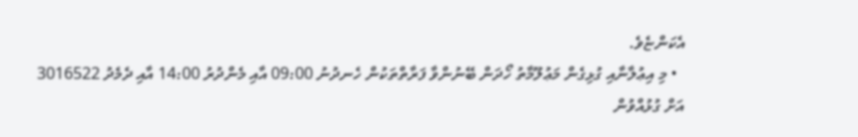އެކަންޏެވެ.
  • މި އިޢުލާނާއި ގުޅިގެން މަޢުލޫމާތު ހޯދަން ބޭނުންވާ ފަރާތްތަކުން ހެނދުނު 09:00 އާއި މެންދުރު 14:00 އާއި ދެމެދު 3016522 އަށް ގުޅުއްވުން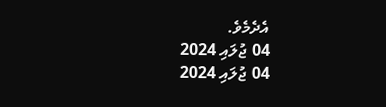އެދެމެވެ.
04 ޖުލައި 2024
04 ޖުލައި 2024